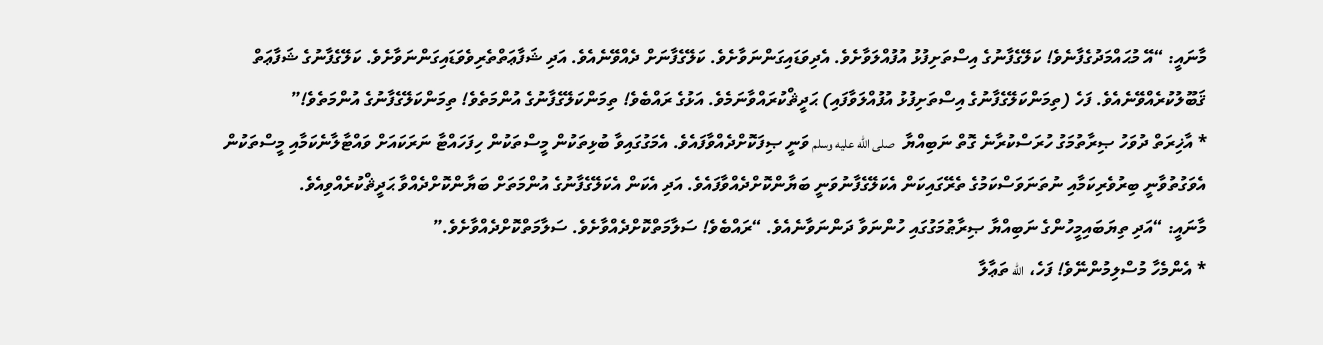މާނައީ: “އޭ މުޙައްމަދުގެފާނެވެ! ކަލޭގެފާނުގެ އިސްތަށިފުޅު އުފުއްލަވާށެވެ. އެދިވަޑައިގަންނަވާށެވެ. ކަލޭގެފާނަށް ދެއްވޭނެއެވެ. އަދި ޝަފާޢަތްތެރިވެވަޑައިގަންނަވާށެވެ. ކަލޭގެފާނުގެ ޝަފާޢަތް ޤަބޫލުކުރެއްވޭނެއެވެ. ފަހެ (ތިމަންކަލޭގެފާނުގެ އިސްތަށިފުޅު އުފުއްލަވާފައި) ޙަދީޘްކުރައްވާނަމެވެ. އަޅުގެ ރައްބެވެ! ތިމަންކަލޭގެފާނުގެ އުންމަތެވެ! ތިމަންކަލޭގެފާނުގެ އުންމަތެވެ!”
* އާޚިރަތް ދުވަހު ޞިރާތުމަގު ހުރަސްކުރާނެ ގޮތް ނަބިއްޔާ  صلى الله عليه وسلم ވަނީ ޞިފަކޮށްދެއްވާފައެވެ. އެމަގުގައިވާ ބުޅިތަކުން މީސްތަކުން ހިފަހައްޓާ ނަރަކައަށް ވައްޓާލާނެކަމާއި މީސްތަކުން އެވަގުތުވާނީ ބިރުވެރިކަމާއި ނުތަނަވަސްކަމުގެ ތެރޭގައިކަން އެކަލޭގެފާނުވަނީ ބަޔާންކޮށްދެއްވާފައެވެ. އަދި އެކަން އެކަލޭގެފާނުގެ އުންމަތަށް ބަޔާންކޮށްދެއްވާ ޙަދީޘްކުރެއްވިއެވެ.
މާނައީ: “އަދި ތިޔަބައިމީހުންގެ ނަބިއްޔާ ޞިރާޠުމަގުގައި ހުންނަވާ ދަންނަވާނެއެވެ. “ރައްބެވެ! ސަލާމަތްކޮށްދެއްވާށެވެ. ސަލާމަތްކޮށްދެއްވާށެވެ.”
* އެންމެހާ މުސްލިމުންނޭވެ! ފަހެ، الله ތަޢާލާ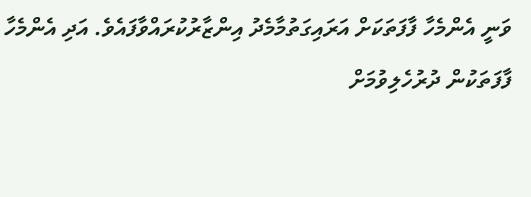ވަނީ އެންމެހާ ފާފަތަކަށް އަރައިގަތުމާމެދު އިންޒާރުކުރައްވާފައެވެ. އަދި އެންމެހާ ފާފަތަކުން ދުރުހެލިވުމަށް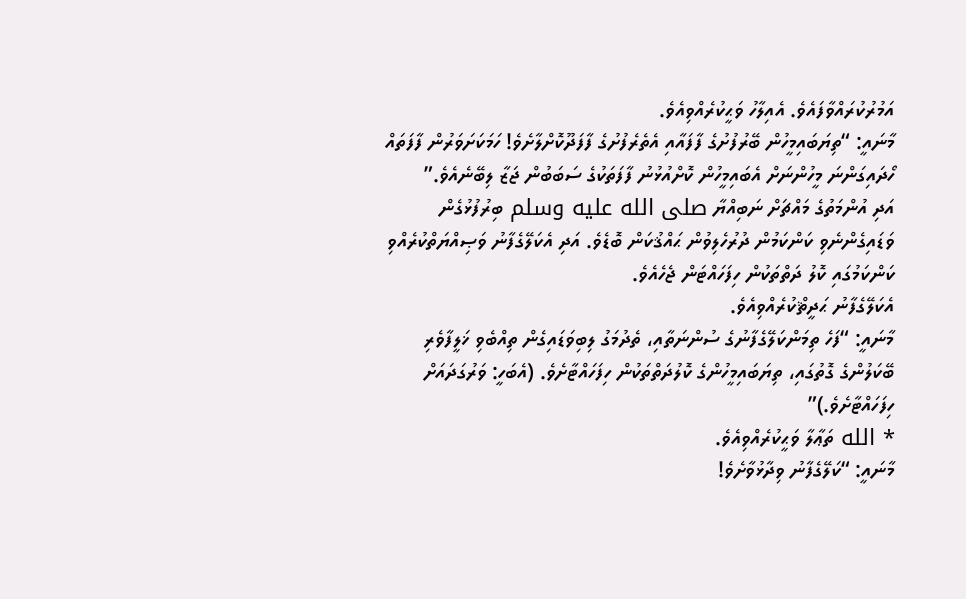އަމުރުކުރައްވާފައެވެ. އެއިލާހު ވަޙީކުރެއްވިއެވެ.
މާނައީ: “ތިޔަބައިމީހުން ބޭރުފުށުގެ ފާފައާއި އެތެރެފުށުގެ ފާފަދޫކޮށްލާށެވެ! ހަމަކަށަވަރުން ފާފަތައް ހޯދައިގަންނަ މީހުންނަށް އެބައިމީހުން ކޮށްއުޅުނު ފާފަތަކުގެ ސަބަބުން ޖަޒާ ލިބޭނެއެވެ.”
އަދި އުންމަތުގެ މައްޗަށް ނަބިއްޔާ صلى الله عليه وسلم ބިރުފުޅުގެން ވަޑައިގެންނެވި ކަންކަމުން ދުރުހެލިވުން ޙައްޤުކަން ބޮޑެވެ. އަދި އެކަލޭގެފާނު ވަޞިއްޔަތްކުރެއްވި ކަންކަމުގައި ކޮލު ދަތްތަކުން ހިފަހައްޓަން ޖެހެއެވެ.
އެކަލޭގެފާނު ޙަދީޘްކުރެއްވިއެވެ.
މާނައީ: “ފަހެ ތިމަންކަލޭގެފާނުގެ ސުންނަތާއި، ތެދުމަގު ލިބިވަޑައިގެން ތިއްބެވި ޚަލީފާވެރި ބޭކަލުންގެ ގޮތުގައި، ތިޔަބައިމީހުންގެ ކޮލުދަތްތަކުން ހިފަހައްޓާށެވެ. (އެބަހީ: ވަރުގަދައަށް ހިފަހައްޓާށެވެ.)”
* الله ތަޢާލާ ވަޙީކުރެއްވިއެވެ.
މާނައީ: “ކަލޭގެފާނު ވިދާޅުވާށެވެ!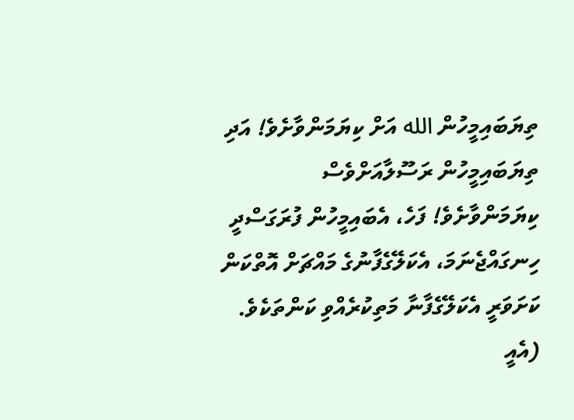ތިޔަބައިމީހުން الله އަށް ކިޔަމަންވާށެވެ! އަދި ތިޔަބައިމީހުން ރަސޫލާއަށްވެސް ކިޔަމަންވާށެވެ! ފަހެ، އެބައިމީހުން ފުރަގަސްދީ ހިނގައްޖެނަމަ، އެކަލޭގެފާނުގެ މައްޗަށް އޮތްކަން ކަށަވަރީ އެކަލޭގެފާނާ މަތިކުރެއްވި ކަންތަކެވެ. (އެއީ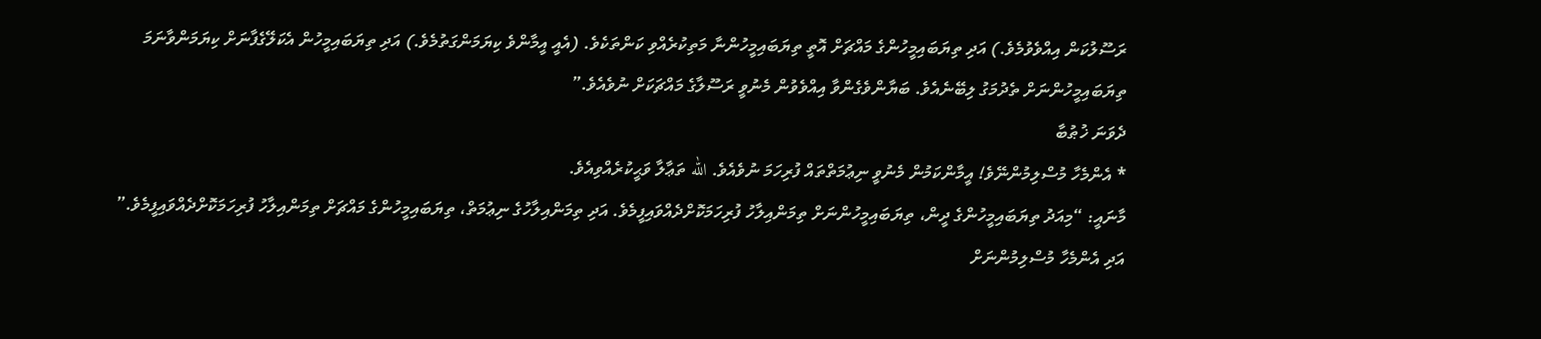ރަސޫލުކަން އިއްވެވުމެވެ.) އަދި ތިޔަބައިމީހުންގެ މައްޗަށް އޮތީ ތިޔަބައިމީހުންނާ މަތިކުރެއްވި ކަންތަކެވެ. (އެއީ އީމާންވެ ކިޔަމަންގަތުމެވެ.) އަދި ތިޔަބައިމީހުން އެކަލޭގެފާނަށް ކިޔަމަންވާނަމަ ތިޔަބައިމީހުންނަށް ތެދުމަގު ލިބޭނެއެވެ. ބަޔާންވެގެންވާ އިއްވެވުން މެނުވީ ރަސޫލާގެ މައްޗަކަށް ނުވެއެވެ.”
ދެވަނަ ޚުޠުބާ
* އެންމެހާ މުސްލިމުންނޭވެ! އީމާންކަމުން މެނުވީ ނިޢުމަތްތައް ފުރިހަމަ ނުވެއެވެ. الله ތަޢާލާ ވަޙީކުރެއްވިއެވެ.
މާނައީ: “މިއަދު ތިޔަބައިމީހުންގެ ދީން، ތިޔަބައިމީހުންނަށް ތިމަންއިލާހު ފުރިހަމަކޮށްދެއްވައިފީމެވެ. އަދި ތިމަންއިލާހުގެ ނިޢުމަތް، ތިޔަބައިމީހުންގެ މައްޗަށް ތިމަންއިލާހު ފުރިހަމަކޮށްދެއްވައިފީމެވެ.”
އަދި އެންމެހާ މުސްލިމުންނަށް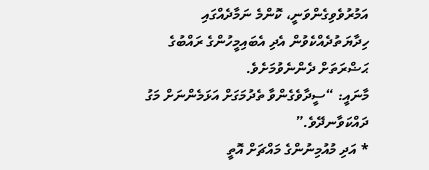އަމުރުވެވިގެންވަނީ، ކޮންމެ ނަމާދެއްގައި ހިދާޔަތުދެއްކެވުން އެދި އެބައިމީހުންގެ ރައްބުގެ ޙަޟްރަތަށް ދެންނެވުމަށެވެ.
މާނައީ: “ސީދާވެގެންވާ ތެދުމަގަށް އަޅަމެންނަށް މަގު ދައްކަވާނދޭވެ.”
* އަދި މުއުމިނުންގެ މައްޗަށް އޮތީ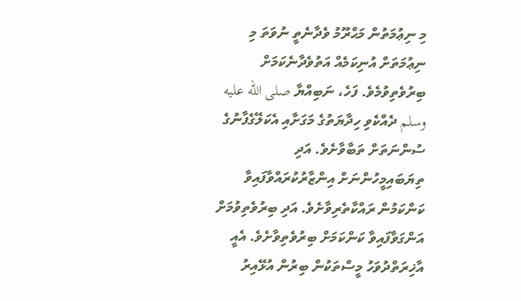މި ނިޢުމަތުން މަޙްރޫމު ވެދާނެތީ ނުވަތަ މި ނިޢުމަތަށް އުނިކަމެއް އަތުވެދާނެކަމަށް ބިރުވެތިވުމެވެ. ފަހެ، ނަބިއްޔާ صلى الله عليه وسلم ދެއްކެވި ހިދާޔަތުގެ މަގަށާއި އެކަލޭގެފާނުގެ ސުންނަތަށް ތަބާވާށެވެ. އަދި ތިޔަބައިމީހުންނަށް އިންޒާރުކުރައްވާފައިވާ ކަންކަމުން ރައްކާތެރިވާށެވެ. އަދި ބިރުވެތިވުމަށް އަންގަވާފައިވާ ކަންކަމަށް ބިރުވެތިވާށެވެ. އެއީ އާޚިރަތްދުވަހު މީސްތަކުން ބިރުން އުޅޭއިރު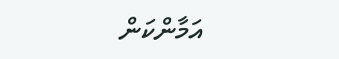އަމާންކަން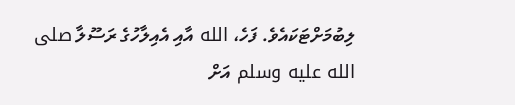ލިބުމަށްޓަކައެވެ. ފަހެ، الله އާއި އެއިލާހުގެ ރަސޫލާ صلى الله عليه وسلم އަށް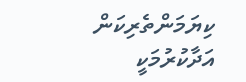ކިޔަމަންތެރިކަން އަދާކުރުމަކީ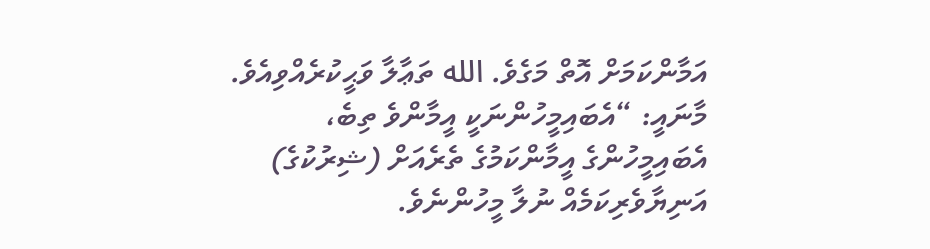އަމާންކަމަށް އޮތް މަގެވެ. الله ތަޢާލާ ވަޙީކުރެއްވިއެވެ.
މާނައީ: “އެބައިމީހުންނަކީ އީމާންވެ ތިބެ، އެބައިމީހުންގެ އީމާންކަމުގެ ތެރެއަށް (ޝިރުކުގެ) އަނިޔާވެރިކަމެއް ނުލާ މީހުންނެވެ.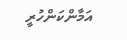އަމާންކަންހުރީ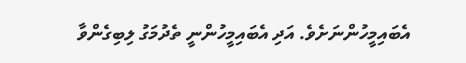އެބައިމީހުންނަށެވެ. އަދި އެބައިމީހުންނީ ތެދުމަގު ލިބިގެންވާ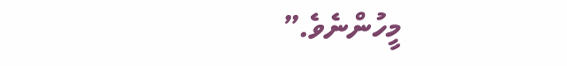މީހުންނެވެ.”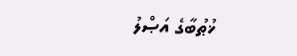ޚުޠުބާގެ އަޞްލު